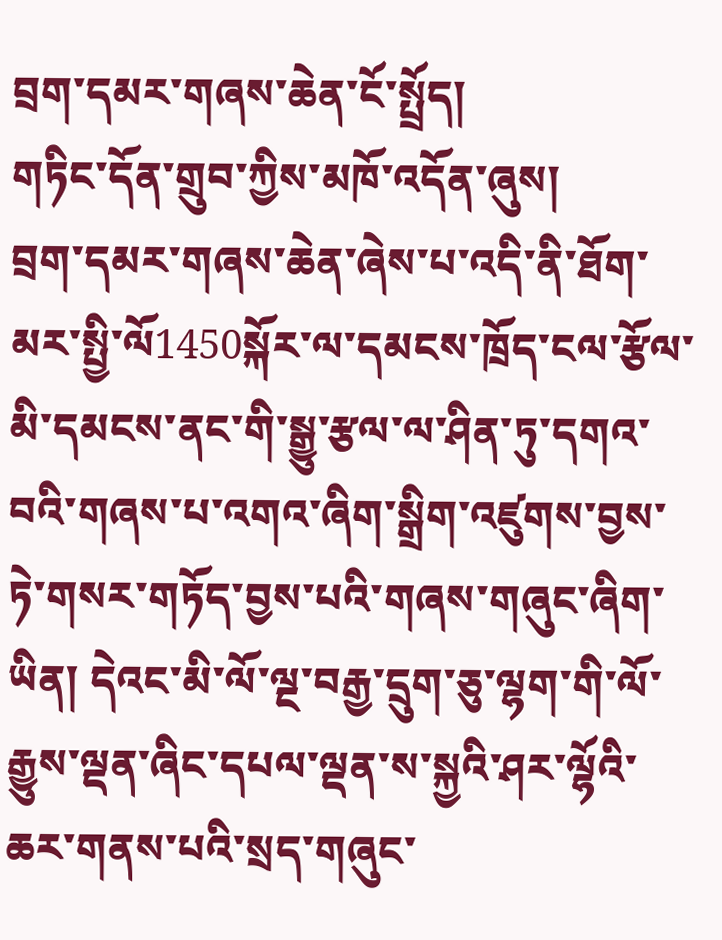བྲག་དམར་གཞས་ཆེན་ངོ་སྤྲོད།
གཏིང་དོན་གྲུབ་ཀྱིས་མཁོ་འདོན་ཞུས།
བྲག་དམར་གཞས་ཆེན་ཞེས་པ་འདི་ནི་ཐོག་མར་སྤྱི་ལོ1450སྐོར་ལ་དམངས་ཁྲོད་ངལ་རྩོལ་མི་དམངས་ནང་གི་སྒྱུ་རྩལ་ལ་ཤིན་ཏུ་དགའ་བའི་གཞས་པ་འགའ་ཞིག་སྒྲིག་འཛུགས་བྱས་ཏེ་གསར་གཏོད་བྱས་པའི་གཞས་གཞུང་ཞིག་ཡིན། དེའང་མི་ལོ་ལྔ་བརྒྱ་དྲུག་ཅུ་ལྷག་གི་ལོ་རྒྱུས་ལྡན་ཞིང་དཔལ་ལྡན་ས་སྐྱའི་ཤར་ལྷོའི་ཆར་གནས་པའི་སྲད་གཞུང་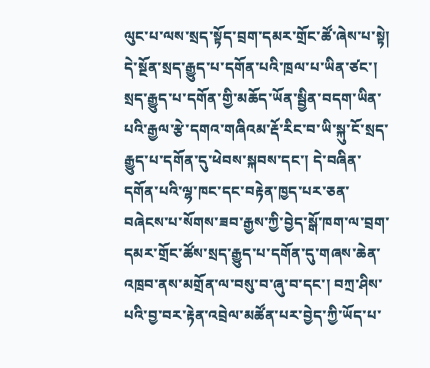ལུང་པ་ལས་སྲད་སྟོད་བྲག་དམར་གྲོང་ཚོ་ཞེས་པ་སྟེ། དེ་སྔོན་སྲད་རྒྱུད་པ་དགོན་པའི་ཁྲལ་པ་ཡིན་ཙང་། སྲད་རྒྱུད་པ་དགོན་གྱི་མཆོད་ཡོན་སྦྱིན་བདག་ཡིན་པའི་རྒྱལ་རྩེ་དགའ་གཞིའམ་རྡོ་རིང་བ་ཡི་སྐུ་ངོ་སྲད་རྒྱུད་པ་དགོན་དུ་ཕེབས་སྐབས་དང་། དེ་བཞིན་དགོན་པའི་ལྷ་ཁང་དང་བརྟེན་ཁྱད་པར་ཅན་བཞེངས་པ་སོགས་ཟབ་རྒྱས་ཀྱི་བྱེད་སྒོ་ཁག་ལ་བྲག་དམར་གྲོང་ཚོས་སྲད་རྒྱུད་པ་དགོན་དུ་གཞས་ཆེན་འཁྲབ་ནས་མགྲོན་ལ་བསུ་བ་ཞུ་བ་དང་། བཀྲ་ཤིས་པའི་བྱ་བར་རྟེན་འབྲེལ་མཚོན་པར་བྱེད་ཀྱི་ཡོད་པ་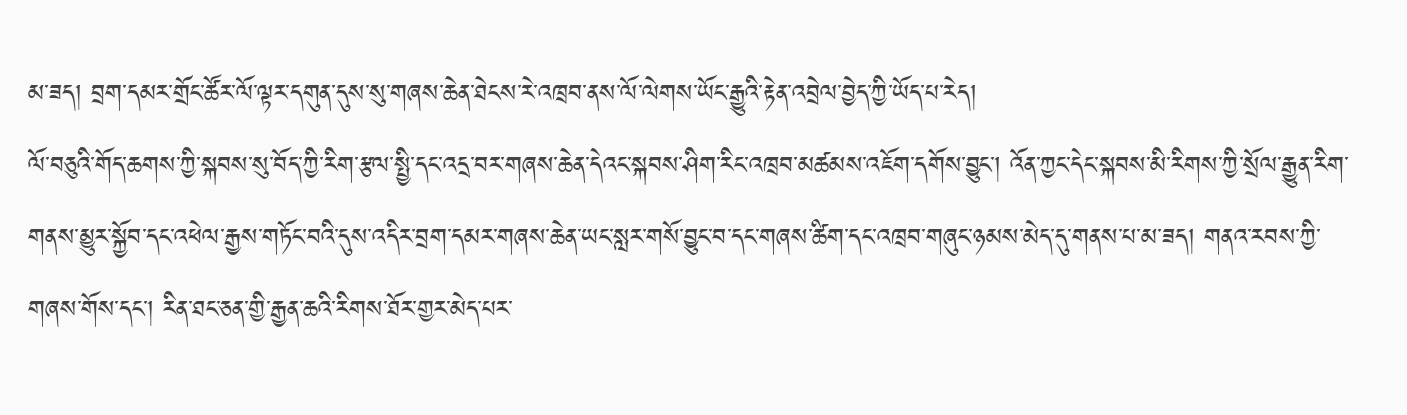མ་ཟད། བྲག་དམར་གྲོང་ཚོར་ལོ་ལྟར་དགུན་དུས་སུ་གཞས་ཆེན་ཐེངས་རེ་འཁྲབ་ནས་ལོ་ལེགས་ཡོང་རྒྱུའི་རྟེན་འབྲེལ་བྱེད་ཀྱི་ཡོད་པ་རེད།
ལོ་བཅུའི་གོད་ཆགས་ཀྱི་སྐབས་སུ་བོད་ཀྱི་རིག་རྩལ་སྤྱི་དང་འདྲ་བར་གཞས་ཆེན་དེའང་སྐབས་ཤིག་རིང་འཁྲབ་མཚམས་འཇོག་དགོས་བྱུང་། འོན་ཀྱང་དེང་སྐབས་མི་རིགས་ཀྱི་སྲོལ་རྒྱུན་རིག་གནས་མྱུར་སྐྱོབ་དང་འཕེལ་རྒྱས་གཏོང་བའི་དུས་འདིར་བྲག་དམར་གཞས་ཆེན་ཡང་སླར་གསོ་བྱུང་བ་དང་གཞས་ཚིག་དང་འཁྲབ་གཞུང་ཉམས་མེད་དུ་གནས་པ་མ་ཟད། གནའ་རབས་ཀྱི་གཞས་གོས་དང་། རིན་ཐང་ཅན་གྱི་རྒྱན་ཆའི་རིགས་ཐོར་གྱར་མེད་པར་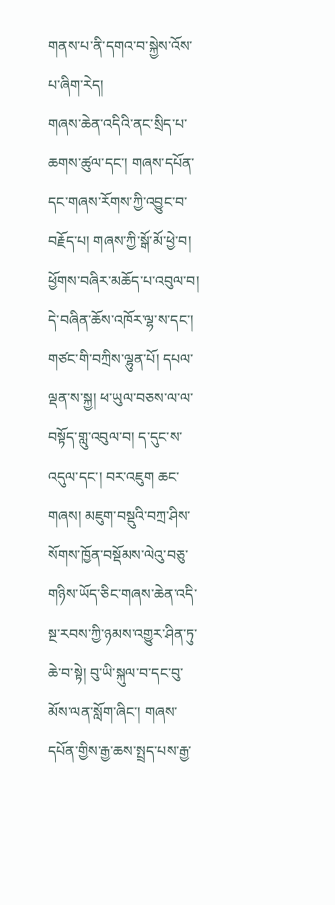གནས་པ་ནི་དགའ་བ་སྐྱེས་འོས་པ་ཞིག་རེད།
གཞས་ཆེན་འདིའི་ནང་སྲིད་པ་ཆགས་ཚུལ་དང་། གཞས་དཔོན་དང་གཞས་རོགས་ཀྱི་འབྱུང་བ་བརྗོད་པ། གཞས་ཀྱི་སྒོ་མོ་ཕྱེ་བ། ཕྱོགས་བཞིར་མཆོད་པ་འབུལ་བ། དེ་བཞིན་ཆོས་འཁོར་ལྷ་ས་དང་། གཙང་གི་བཀྲིས་ལྷུན་པོ། དཔལ་ལྡན་ས་སྐྱ། ཕ་ཡུལ་བཅས་ལ་ལ་བསྟོད་གླུ་འབུལ་བ། ད་དུང་ས་འདུལ་དང་། བར་འཇུག ཆང་གཞས། མཇུག་བསྡུའི་བཀྲ་ཤིས་སོགས་ཁྱོན་བསྡོམས་ལེའུ་བཅུ་གཉིས་ཡོད་ཅིང་གཞས་ཆེན་འདི་སྔ་རབས་ཀྱི་ཉམས་འགྱུར་ཤིན་ཏུ་ཆེ་བ་སྟེ། བུ་ཡི་སྐུལ་བ་དང་བུ་མོས་ལན་སློག་ཞིང་། གཞས་དཔོན་གྱིས་རྒྱ་ཆས་སྤྲད་པས་རྒྱ་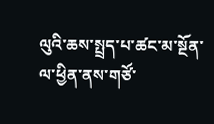ལུའི་ཆས་སྤྲད་པ་ཚང་མ་སྔོན་ལ་ཕྱིན་ནས་གཙོ་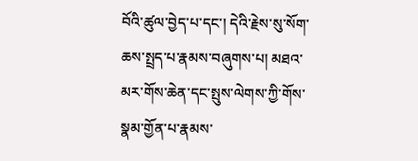བོའི་ཚུལ་བྱེད་པ་དང་། དེའི་རྗེས་སུ་སོག་ཆས་སྤྲད་པ་རྣམས་བཞུགས་པ། མཐའ་མར་གོས་ཆེན་དང་སྤུས་ལེགས་ཀྱི་གོས་སྣམ་གྱོན་པ་རྣམས་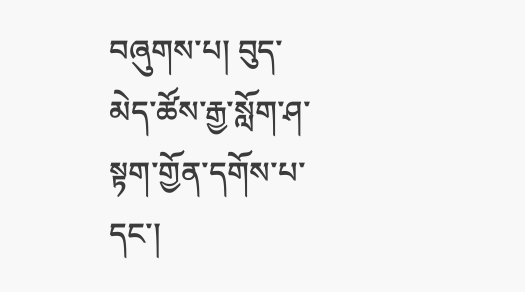བཞུགས་པ། བུད་མེད་ཚོས་རྒྱ་སློག་ཤ་སྟག་གྱོན་དགོས་པ་དང་།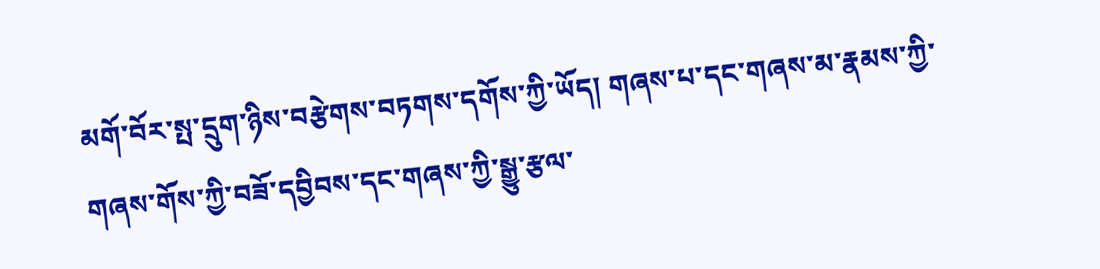མགོ་བོར་སྤ་དྲུག་ཉིས་བརྩེགས་བཏགས་དགོས་ཀྱི་ཡོད། གཞས་པ་དང་གཞས་མ་རྣམས་ཀྱི་གཞས་གོས་ཀྱི་བཟོ་དབྱིབས་དང་གཞས་ཀྱི་སྒྱུ་རྩལ་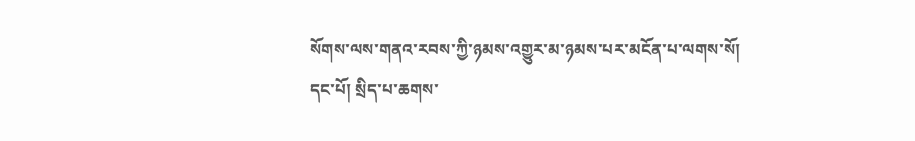སོགས་ལས་གནའ་རབས་ཀྱི་ཉམས་འགྱུར་མ་ཉམས་པར་མངོན་པ་ལགས་སོ།
དང་པོ། སྲིད་པ་ཆགས་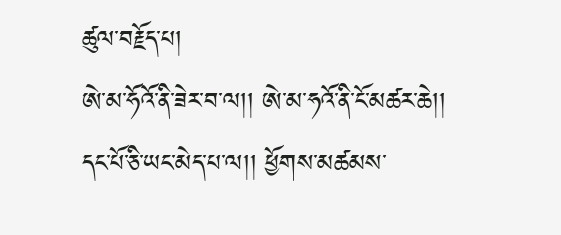ཚུལ་བརྗོད་པ།
ཨེ་མ་ཧོའོ་ནི་ཟེར་བ་ལ།། ཨེ་མ་ཧའོ་ནི་ངོ་མཚར་ཆེ།།
དང་པོ་ཅི་ཡང་མེད་པ་ལ།། ཕྱོགས་མཚམས་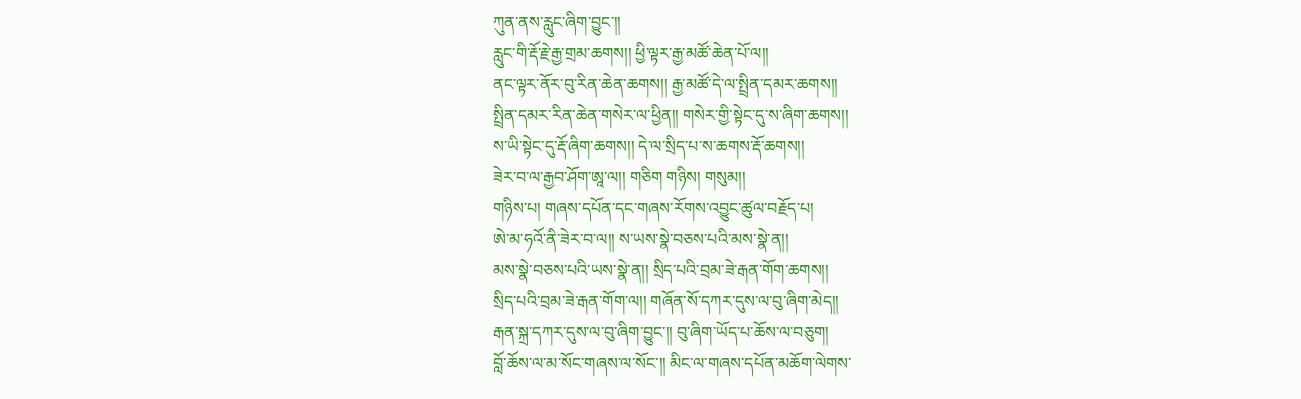ཀུན་ནས་རླུང་ཞིག་བྱུང་།།
རླུང་གི་རྡོ་རྗེ་རྒྱ་གྲམ་ཆགས།། ཕྱི་ལྟར་རྒྱ་མཚོ་ཆེན་པོ་ལ།།
ནང་ལྟར་ནོར་བུ་རིན་ཆེན་ཆགས།། རྒྱ་མཚོ་དེ་ལ་སྤྲིན་དམར་ཆགས།།
སྤྲིན་དམར་རིན་ཆེན་གསེར་ལ་ཕྱིན།། གསེར་གྱི་སྟེང་དུ་ས་ཞིག་ཆགས།།
ས་ཡི་སྟེང་དུ་རྡོ་ཞིག་ཆགས།། དེ་ལ་སྲིད་པ་ས་ཆགས་རྡོ་ཆགས།།
ཟེར་བ་ལ་རྒྱབ་ཤོག་ཨཱ་ལ།། གཅིག གཉིས། གསུམ།།
གཉིས་པ། གཞས་དཔོན་དང་གཞས་རོགས་འབྱུང་ཚུལ་བརྗོད་པ།
ཨེ་མ་ཧའོ་ནི་ཟེར་བ་ལ།། ས་ཡས་སྣེ་བཅས་པའི་མས་སྣེ་ན།།
མས་སྣེ་བཅས་པའི་ཡས་སྣེ་ན།། སྲིད་པའི་བྲམ་ཟེ་རྒན་གོག་ཆགས།།
སྲིད་པའི་བྲམ་ཟེ་རྒན་གོག་ལ།། གཞོན་སོ་དཀར་དུས་ལ་བུ་ཞིག་མེད།།
རྒན་སྐྲ་དཀར་དུས་ལ་བུ་ཞིག་བྱུང་།། བུ་ཞིག་ཡོད་པ་ཆོས་ལ་བཅུག།
བློ་ཆོས་ལ་མ་སོང་གཞས་ལ་སོང་།། མིང་ལ་གཞས་དཔོན་མཆོག་ལེགས་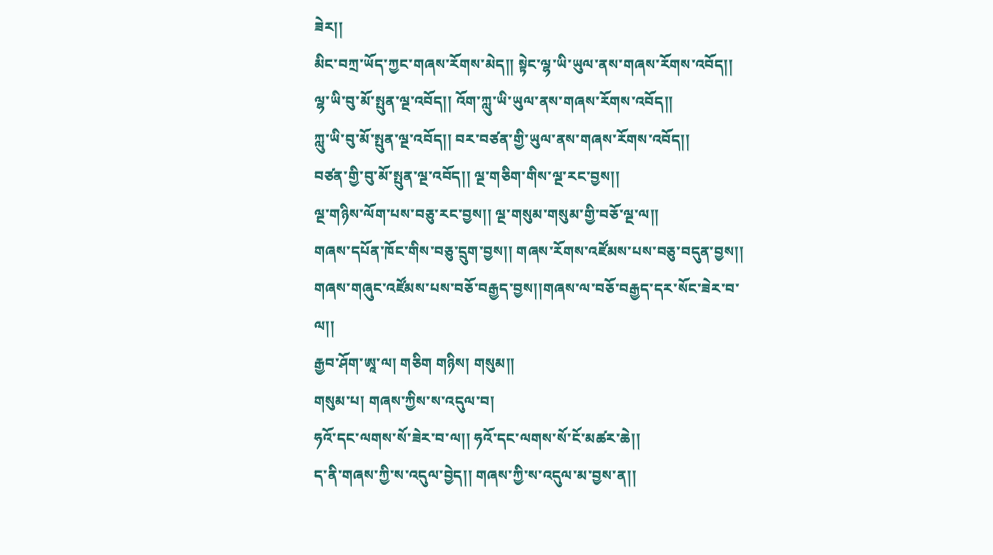ཟེར།།
མིང་བཀྲ་ཡོད་ཀྱང་གཞས་རོགས་མེད།། སྟེང་ལྷ་ཡི་ཡུལ་ནས་གཞས་རོགས་འབོད།།
ལྷ་ཡི་བུ་མོ་སྤུན་ལྔ་འབོད།། འོག་ཀླུ་ཡི་ཡུལ་ནས་གཞས་རོགས་འབོད།།
ཀླུ་ཡི་བུ་མོ་སྤུན་ལྔ་འབོད།། བར་བཙན་གྱི་ཡུལ་ནས་གཞས་རོགས་འབོད།།
བཙན་གྱི་བུ་མོ་སྤུན་ལྔ་འབོད།། ལྔ་གཅིག་གིས་ལྔ་རང་བྱས།།
ལྔ་གཉིས་ལོག་པས་བཅུ་རང་བྱས།། ལྔ་གསུམ་གསུམ་གྱི་བཅོ་ལྔ་ལ།།
གཞས་དཔོན་ཁོང་གིས་བཅུ་དྲུག་བྱས།། གཞས་རོགས་འཛོམས་པས་བཅུ་བདུན་བྱས།།
གཞས་གཞུང་འཛོམས་པས་བཅོ་བརྒྱད་བྱས།།གཞས་ལ་བཅོ་བརྒྱད་དར་སོང་ཟེར་བ་ལ།།
རྒྱབ་ཤོག་ཨཱ་ལ། གཅིག གཉིས། གསུམ།།
གསུམ་པ། གཞས་ཀྱིས་ས་འདུལ་བ།
ཧའོ་དང་ལགས་སོ་ཟེར་བ་ལ།། ཧའོ་དང་ལགས་སོ་ངོ་མཚར་ཆེ།།
ད་ནི་གཞས་ཀྱི་ས་འདུལ་བྱེད།། གཞས་ཀྱི་ས་འདུལ་མ་བྱས་ན།།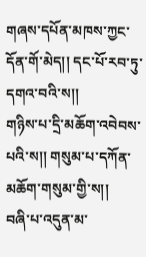གཞས་དཔོན་མཁས་ཀྱང་དོན་གོ་མེད།། དང་པོ་རབ་ཏུ་དགའ་བའི་ས།།
གཉིས་པ་དྲི་མཆོག་འབེབས་པའི་ས།། གསུམ་པ་དཀོན་མཆོག་གསུམ་གྱི་ས།།
བཞི་པ་འདུན་མ་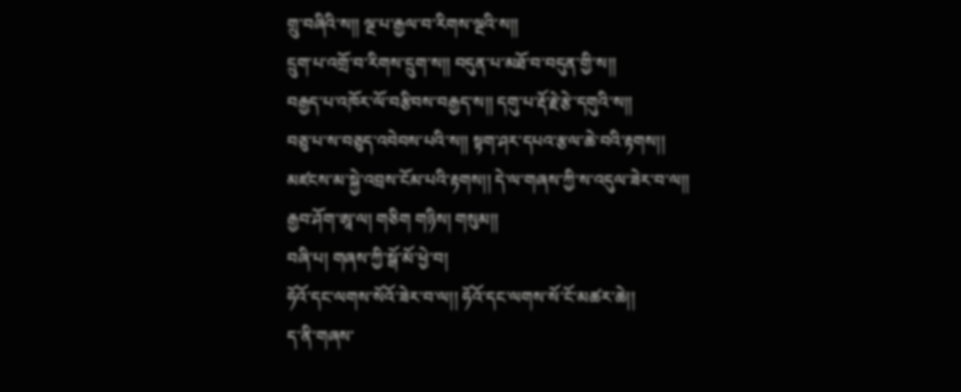གྲུ་བཞིའི་ས།། ལྔ་པ་རྒྱལ་བ་རིགས་ལྔའི་ས།།
དྲུག་པ་འགྲོ་བ་རིགས་དྲུག་ས།། བདུན་པ་མཐོ་བ་བདུན་གྱི་ས།།
བརྒྱད་པ་འཁོར་ལོ་བརྩིབས་བརྒྱད་ས།། དགུ་པ་རྡོ་རྗེ་རྩེ་དགུའི་ས།།
བཅུ་པ་ས་བཅུད་འབེབས་པའི་ས།། སྟག་ཤར་དཔའ་རྩལ་ཆེ་བའི་རྟགས།།
མཛངས་མ་སྐྱེ་འབྲས་ངོམ་པའི་རྟགས།། དེ་ལ་གཞས་ཀྱི་ས་འདུལ་ཟེར་བ་ལ།།
རྒྱབ་ཤོག་ཨཱ་ལ། གཅིག གཉིས། གསུམ།།
བཞི་པ། གཞས་ཀྱི་སྒོ་མོ་ཕྱེ་བ།
ཧོའོ་དང་ལགས་སོའོ་ཟེར་བ་ལ།། ཧོའོ་དང་ལགས་སོ་ངོ་མཚར་ཆེ།།
ད་ནི་གཞས་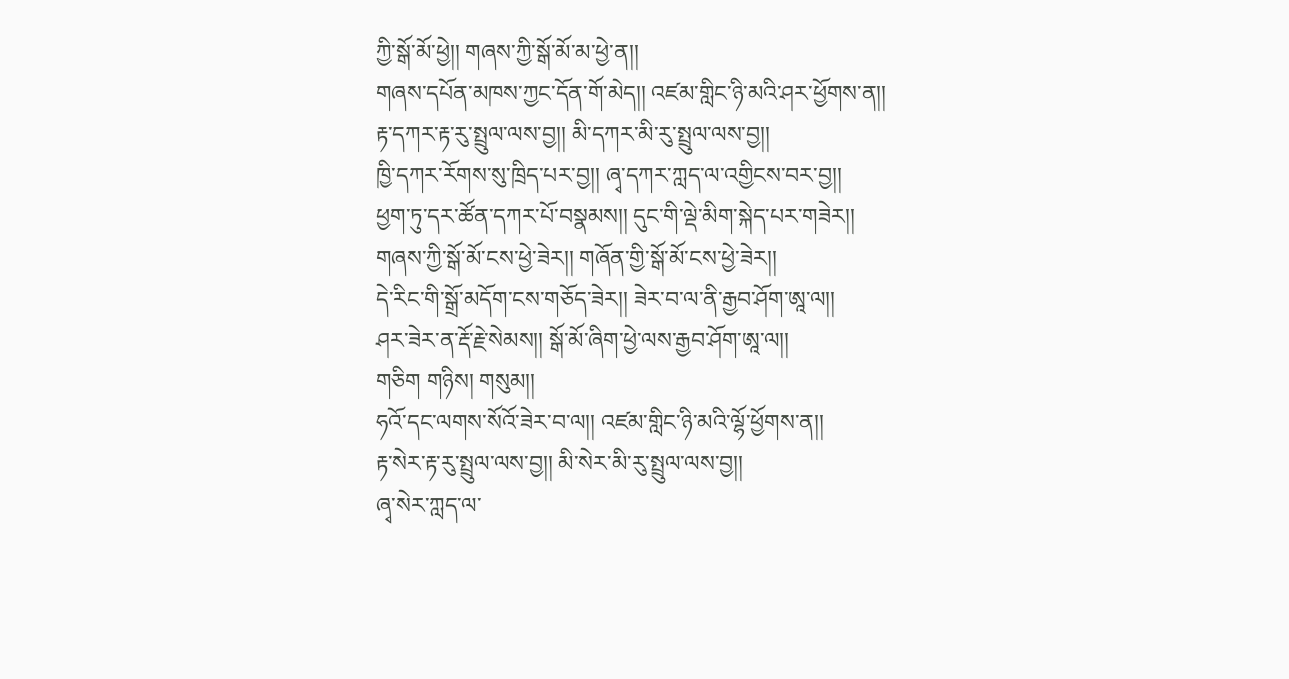ཀྱི་སྒོ་མོ་ཕྱེ།། གཞས་ཀྱི་སྒོ་མོ་མ་ཕྱེ་ན།།
གཞས་དཔོན་མཁས་ཀྱང་དོན་གོ་མེད།། འཛམ་གླིང་ཉི་མའི་ཤར་ཕྱོགས་ན།།
རྟ་དཀར་རྟ་རུ་སྤྲུལ་ལས་བྱ།། མི་དཀར་མི་རུ་སྤྲུལ་ལས་བྱ།།
ཁྱི་དཀར་རོགས་སུ་ཁྲིད་པར་བྱ།། ཞྭ་དཀར་ཀླད་ལ་འགྱིངས་བར་བྱ།།
ཕྱག་ཏུ་དར་ཚོན་དཀར་པོ་བསྣམས།། དུང་གི་ལྡེ་མིག་སྐེད་པར་གཟེར།།
གཞས་ཀྱི་སྒོ་མོ་ངས་ཕྱེ་ཟེར།། གཞོན་གྱི་སྒོ་མོ་ངས་ཕྱེ་ཟེར།།
དེ་རིང་གི་སྒྲོ་མདོག་ངས་གཅོད་ཟེར།། ཟེར་བ་ལ་ནི་རྒྱབ་ཤོག་ཨཱ་ལ།།
ཤར་ཟེར་ན་རྡོ་རྗེ་སེམས།། སྒོ་མོ་ཞིག་ཕྱེ་ལས་རྒྱབ་ཤོག་ཨཱ་ལ།།
གཅིག གཉིས། གསུམ།།
ཧའོ་དང་ལགས་སོའོ་ཟེར་བ་ལ།། འཛམ་གླིང་ཉི་མའི་ལྷོ་ཕྱོགས་ན།།
རྟ་སེར་རྟ་རུ་སྤྲུལ་ལས་བྱ།། མི་སེར་མི་རུ་སྤྲུལ་ལས་བྱ།།
ཞྭ་སེར་ཀླད་ལ་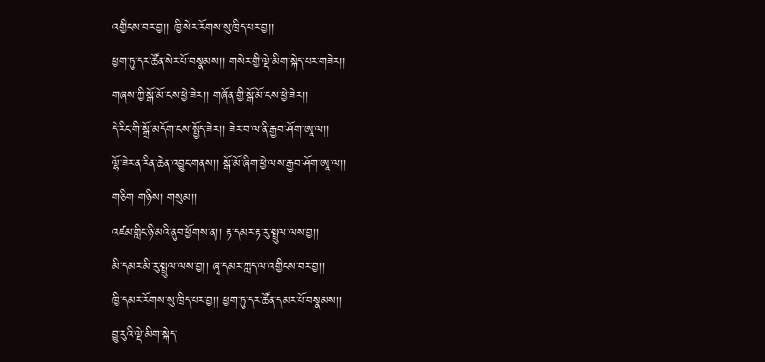འགྱིངས་བར་བྱ།། ཁྱི་སེར་རོགས་སུ་ཁྲིད་པར་བྱ།།
ཕྱག་ཏུ་དར་ཚོན་སེར་པོ་བསྣམས།། གསེར་གྱི་ལྡེ་མིག་སྐེད་པར་གཟེར།།
གཞས་ཀྱི་སྒོ་མོ་ངས་ཕྱེ་ཟེར།། གཞོན་གྱི་སྒོ་མོ་ངས་ཕྱེ་ཟེར།།
དེ་རིང་གི་སྒྲོ་མདོག་ངས་སྤྱོད་ཟེར།། ཟེར་བ་ལ་ནི་རྒྱབ་ཤོག་ཨཱ་ལ།།
ལྷོ་ཟེར་ན་རིན་ཆེན་འབྱུང་གནས།། སྒོ་མོ་ཞིག་ཕྱེ་ལས་རྒྱབ་ཤོག་ཨཱ་ལ།།
གཅིག གཉིས། གསུམ།།
འཛམ་གླིང་ཉི་མའི་ནུབ་ཕྱོགས་ན།། རྟ་དམར་རྟ་རུ་སྤྲུལ་ལས་བྱ།།
མི་དམར་མི་རུ་སྤྲུལ་ལས་བྱ།། ཞྭ་དམར་ཀླད་ལ་འགྱིངས་བར་བྱ།།
ཁྱི་དམར་རོགས་སུ་ཁྲིད་པར་བྱ།། ཕྱག་ཏུ་དར་ཚོན་དམར་པོ་བསྣམས།།
བྱུ་རུའི་ལྡེ་མིག་སྐེད་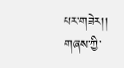པར་གཟེར།། གཞས་ཀྱི་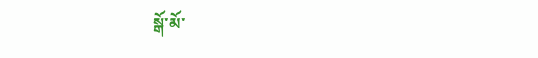སྒོ་མོ་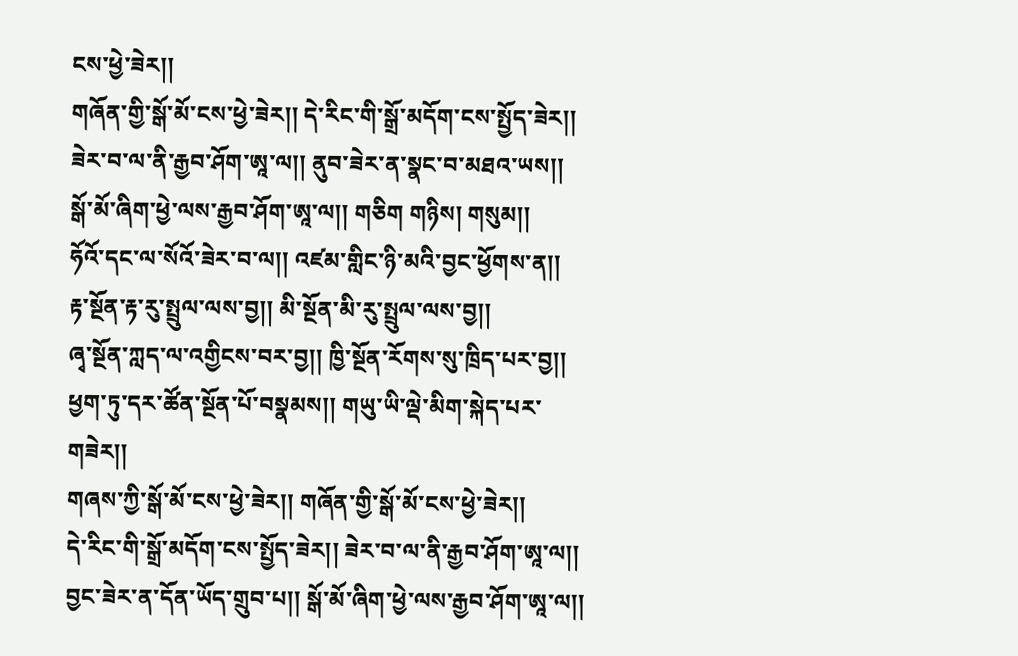ངས་ཕྱེ་ཟེར།།
གཞོན་གྱི་སྒོ་མོ་ངས་ཕྱེ་ཟེར།། དེ་རིང་གི་སྒྲོ་མདོག་ངས་སྤྱོད་ཟེར།།
ཟེར་བ་ལ་ནི་རྒྱབ་ཤོག་ཨཱ་ལ།། ནུབ་ཟེར་ན་སྣང་བ་མཐའ་ཡས།།
སྒོ་མོ་ཞིག་ཕྱེ་ལས་རྒྱབ་ཤོག་ཨཱ་ལ།། གཅིག གཉིས། གསུམ།།
ཧོའོ་དང་ལ་སོའོ་ཟེར་བ་ལ།། འཛམ་གླིང་ཉི་མའི་བྱང་ཕྱོགས་ན།།
རྟ་སྔོན་རྟ་རུ་སྤྲུལ་ལས་བྱ།། མི་སྔོན་མི་རུ་སྤྲུལ་ལས་བྱ།།
ཞྭ་སྔོན་ཀླད་ལ་འགྱིངས་བར་བྱ།། ཁྱི་སྔོན་རོགས་སུ་ཁྲིད་པར་བྱ།།
ཕྱག་ཏུ་དར་ཚོན་སྔོན་པོ་བསྣམས།། གཡུ་ཡི་ལྡེ་མིག་སྐེད་པར་གཟེར།།
གཞས་ཀྱི་སྒོ་མོ་ངས་ཕྱེ་ཟེར།། གཞོན་གྱི་སྒོ་མོ་ངས་ཕྱེ་ཟེར།།
དེ་རིང་གི་སྒྲོ་མདོག་ངས་སྤྱོད་ཟེར།། ཟེར་བ་ལ་ནི་རྒྱབ་ཤོག་ཨཱ་ལ།།
བྱང་ཟེར་ན་དོན་ཡོད་གྲུབ་པ།། སྒོ་མོ་ཞིག་ཕྱེ་ལས་རྒྱབ་ཤོག་ཨཱ་ལ།།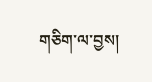གཅིག་ལ་བྱས།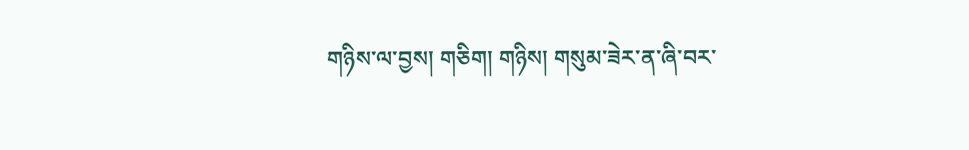གཉིས་ལ་བྱས། གཅིག། གཉིས། གསུམ་ཟེར་ན་ཞི་བར་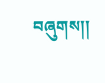བཞུགས།།